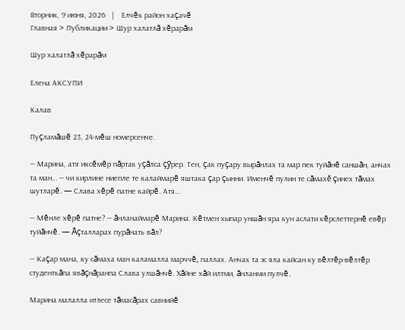Вторник, 9 июня, 2026   |    Елчĕк район хаçачĕ
Главная > Публикации > Шур халатлă хĕрарăм

Шур халатлă хĕрарăм

Елена АКСУПИ

Калав

Пуçламăшĕ 23, 24-мĕш номерсенче.

— Марина, атя иксĕмĕр пăртак уçăлса çỹрер. Тен, çак пуçару вырăнлах та мар пек туйăнĕ саншăн, анчах та ман… — чи кирлине ниепле те калаймарĕ яштака çар çынни. Именчĕ пулин те сăмахĕ çинех тăмах шутларĕ. — Слава хĕрĕ патне кайрĕ. Атя…

— Мĕнле хĕрĕ патне? — ăнланаймарĕ Марина. Кĕтмен хыпар уншăн яра кун аслати кĕрслеттернĕ евĕр туйăнчĕ. — Ăçталларах пурăнать вăл?

— Каçар мана, ку сăмаха ман каламалла марччĕ, паллах. Анчах та эс яла кайсан ку вĕлтĕр-вĕлтĕр студенткăпа явăçнăранпа Слава улшăнчĕ. Хăйне хăй илтми, ăнланми пулчĕ.

Марина малалла итлесе тăмасăрах савнийĕ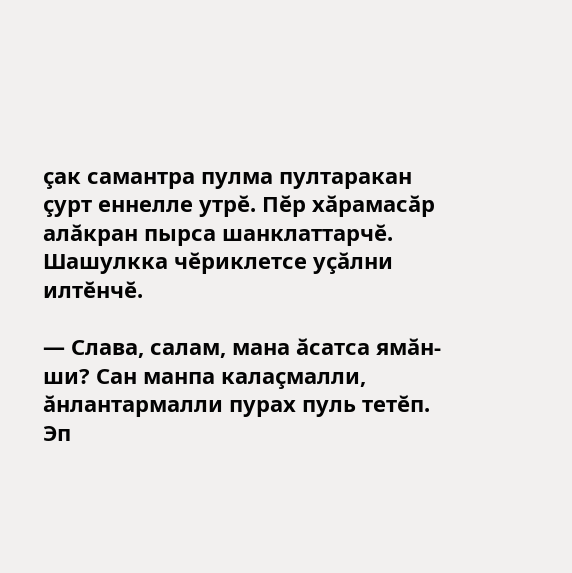çак самантра пулма пултаракан çурт еннелле утрĕ. Пĕр хăрамасăр алăкран пырса шанклаттарчĕ. Шашулкка чĕриклетсе уçăлни илтĕнчĕ.

— Слава, салам, мана ăсатса ямăн-ши? Сан манпа калаçмалли, ăнлантармалли пурах пуль тетĕп. Эп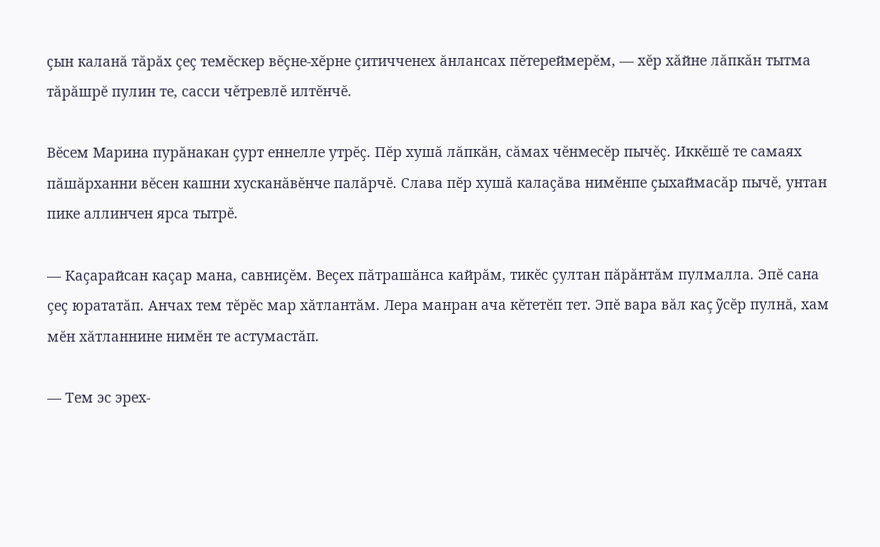çын каланă тăрăх çеç темĕскер вĕçне-хĕрне çитичченех ăнлансах пĕтереймерĕм, — хĕр хăйне лăпкăн тытма тăрăшрĕ пулин те, сасси чĕтревлĕ илтĕнчĕ.

Вĕсем Марина пурăнакан çурт еннелле утрĕç. Пĕр хушă лăпкăн, сăмах чĕнмесĕр пычĕç. Иккĕшĕ те самаях пăшăрханни вĕсен кашни хусканăвĕнче палăрчĕ. Слава пĕр хушă калаçăва нимĕнпе çыхаймасăр пычĕ, унтан пике аллинчен ярса тытрĕ.

— Каçарайсан каçар мана, савниçĕм. Веçех пăтрашăнса кайрăм, тикĕс çултан пăрăнтăм пулмалла. Эпĕ сана çеç юрататăп. Анчах тем тĕрĕс мар хăтлантăм. Лера манран ача кĕтетĕп тет. Эпĕ вара вăл каç ỹсĕр пулнă, хам мĕн хăтланнине нимĕн те астумастăп.

— Тем эс эрех-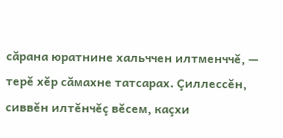сăрана юратнине хальччен илтменччĕ, — терĕ хĕр сăмахне татсарах. Çиллессĕн, сиввĕн илтĕнчĕç вĕсем, каçхи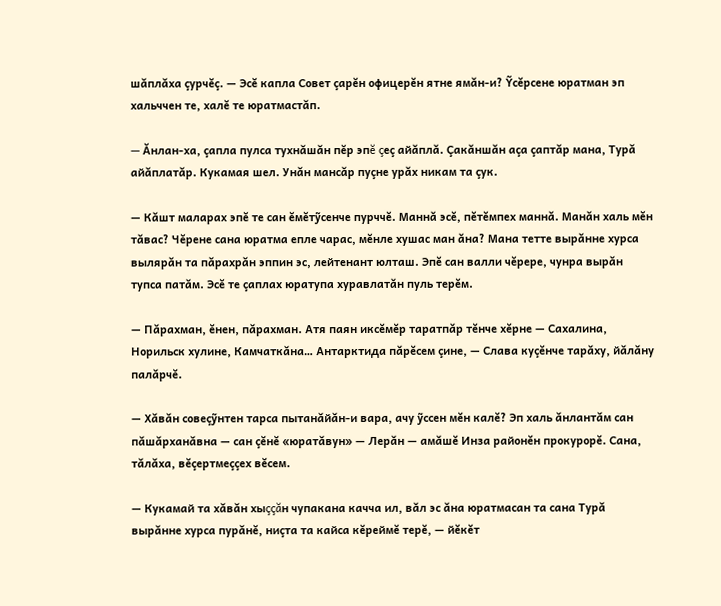шăплăха çурчĕç. — Эсĕ капла Совет çарĕн офицерĕн ятне ямăн-и? Ỹсĕрсене юратман эп хальччен те, халĕ те юратмастăп.

— Ăнлан-ха, çапла пулса тухнăшăн пĕр эпĕ çеç айăплă. Çакăншăн аçа çаптăр мана, Турă айăплатăр. Кукамая шел. Унăн мансăр пуçне урăх никам та çук.

— Кăшт маларах эпĕ те сан ĕмĕтỹсенче пурччĕ. Маннă эсĕ, пĕтĕмпех маннă. Манăн халь мĕн тăвас? Чĕрене сана юратма епле чарас, мĕнле хушас ман ăна? Мана тетте вырăнне хурса вылярăн та пăрахрăн эппин эс, лейтенант юлташ. Эпĕ сан валли чĕрере, чунра вырăн тупса патăм. Эсĕ те çаплах юратупа хуравлатăн пуль терĕм.

— Пăрахман, ĕнен, пăрахман. Атя паян иксĕмĕр таратпăр тĕнче хĕрне — Сахалина, Норильск хулине, Камчаткăна… Антарктида пăрĕсем çине, — Слава куçĕнче тарăху, йăлăну палăрчĕ.

— Хăвăн совеçỹнтен тарса пытанăйăн-и вара, ачу ỹссен мĕн калĕ? Эп халь ăнлантăм сан пăшăрханăвна — сан çĕнĕ «юратăвун» — Лерăн — амăшĕ Инза районĕн прокурорĕ. Сана, тăлăха, вĕçертмеççех вĕсем.

— Кукамай та хăвăн хыççăн чупакана качча ил, вăл эс ăна юратмасан та сана Турă вырăнне хурса пурăнĕ, ниçта та кайса кĕреймĕ терĕ, — йĕкĕт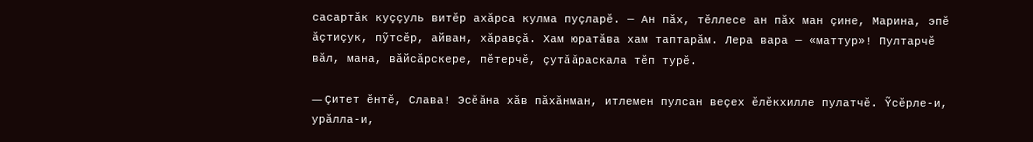сасартăк куççуль витĕр ахăрса кулма пуçларĕ. — Ан пăх, тĕллесе ан пăх ман çине, Марина, эпĕ ăçтиçук, пỹтсĕр, айван, хăравçă. Хам юратăва хам таптарăм. Лера вара — «маттур»! Пултарчĕ вăл, мана, вăйсăрскере, пĕтерчĕ, çутă ăраскала тĕп турĕ.

— Çитет ĕнтĕ, Слава! Эсĕ ăна хăв пăхăнман, итлемен пулсан веçех ĕлĕкхилле пулатчĕ. Ỹсĕрле-и, урăлла-и,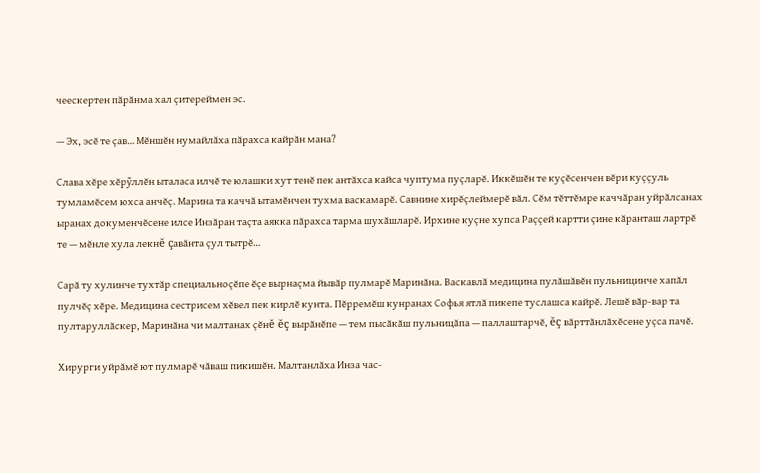чеескертен пăрăнма хал çитереймен эс.

— Эх, эсĕ те çав… Мĕншĕн нумайлăха пăрахса кайрăн мана?

Слава хĕре хĕрỹллĕн ыталаса илчĕ те юлашки хут тенĕ пек антăхса кайса чуптума пуçларĕ. Иккĕшĕн те куçĕсенчен вĕри куççуль тумламĕсем юхса анчĕç. Марина та каччă ытамĕнчен тухма васкамарĕ. Савнине хирĕçлеймерĕ вăл. Сĕм тĕттĕмре каччăран уйрăлсанах ыранах докуменчĕсене илсе Инзăран таçта аякка пăрахса тарма шухăшларĕ. Ирхине куçне хупса Раççей картти çине кăранташ лартрĕ те — мĕнле хула лекнĕ çавăнта çул тытрĕ…

Сарă ту хулинче тухтăр специальноçĕпе ĕçе вырнаçма йывăр пулмарĕ Маринăна. Васкавлă медицина пулăшăвĕн пульницинче хапăл пулчĕç хĕре. Медицина сестрисем хĕвел пек кирлĕ кунта. Пĕрремĕш кунранах Софья ятлă пикепе туслашса кайрĕ. Лешĕ вăр-вар та пултаруллăскер, Маринăна чи малтанах çĕнĕ ĕç вырăнĕпе — тем пысăкăш пульницăпа — паллаштарчĕ, ĕç вăрттăнлăхĕсене уçса пачĕ.

Хирурги уйрăмĕ ют пулмарĕ чăваш пикишĕн. Малтанлăха Инза час-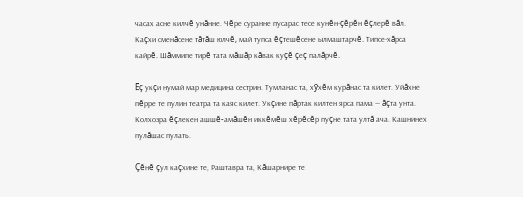часах асне килчĕ унăнне. Чĕре суранне пусарас тесе кунĕн-çĕрĕн ĕçлерĕ вăл. Каçхи сменăсене тăтăш юлчĕ, май тупса ĕçтешĕсене ылмаштарчĕ. Типсе-хăрса кайрĕ. Шăммипе тирĕ тата мăшăр кăвак куçĕ çеç палăрчĕ.

Ĕç укçи нумай мар медицина сестрин. Тумланас та, хỹхĕм курăнас та килет. Уйăхне пĕрре те пулин театра та каяс килет. Укçине пăртак килтен ярса пама — ăçта унта. Колхозра ĕçлекен ашшĕ-амăшĕн иккĕмĕш хĕрĕсĕр пуçне тата ултă ача. Кашнинех пулăшас пулать.

Çĕнĕ çул каçхине те, Раштавра та, Кăшарнире те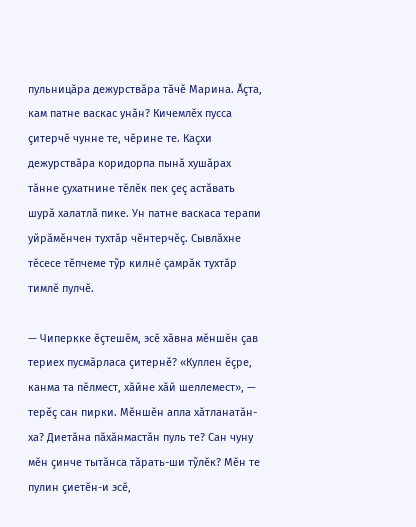пульницăра дежурствăра тăчĕ Марина. Ăçта, кам патне васкас унăн? Кичемлĕх пусса çитерчĕ чунне те, чĕрине те. Каçхи дежурствăра коридорпа пынă хушăрах тăнне çухатнине тĕлĕк пек çеç астăвать шурă халатлă пике. Ун патне васкаса терапи уйрăмĕнчен тухтăр чĕнтерчĕç. Сывлăхне тĕсесе тĕпчеме тỹр килнĕ çамрăк тухтăр тимлĕ пулчĕ.

— Чиперкке ĕçтешĕм, эсĕ хăвна мĕншĕн çав териех пусмăрласа çитернĕ? «Куллен ĕçре, канма та пĕлмест, хăйне хăй шеллемест», — терĕç сан пирки. Мĕншĕн апла хăтланатăн-ха? Диетăна пăхăнмастăн пуль те? Сан чуну мĕн çинче тытăнса тăрать-ши тỹлĕк? Мĕн те пулин çиетĕн-и эсĕ,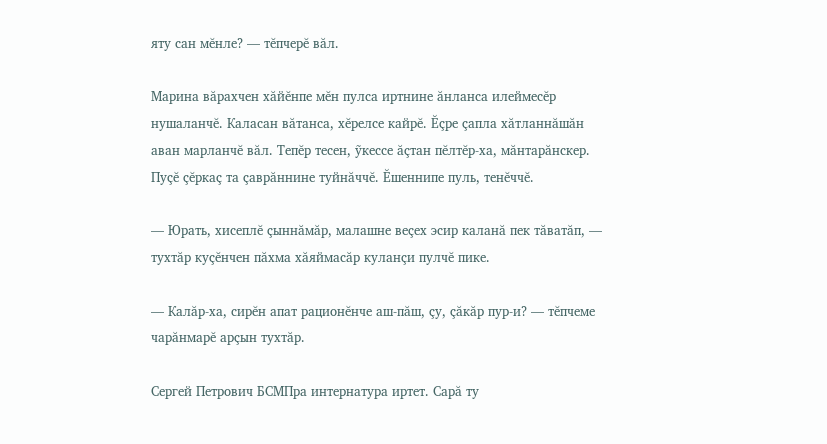яту сан мĕнле? — тĕпчерĕ вăл.

Марина вăрахчен хăйĕнпе мĕн пулса иртнине ăнланса илеймесĕр нушаланчĕ. Каласан вăтанса, хĕрелсе кайрĕ. Ĕçре çапла хăтланнăшăн аван марланчĕ вăл. Тепĕр тесен, ỹкессе ăçтан пĕлтĕр-ха, мăнтарăнскер. Пуçĕ çĕркаç та çаврăннине туйнăччĕ. Ĕшеннипе пуль, тенĕччĕ.

— Юрать, хисеплĕ çыннăмăр, малашне веçех эсир каланă пек тăватăп, — тухтăр куçĕнчен пăхма хăяймасăр куланçи пулчĕ пике.

— Калăр-ха, сирĕн апат рационĕнче аш-пăш, çу, çăкăр пур-и? — тĕпчеме чарăнмарĕ арçын тухтăр.

Сергей Петрович БСМПра интернатура иртет. Сарă ту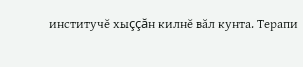институчĕ хыççăн килнĕ вăл кунта. Терапи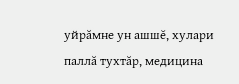уйрăмне ун ашшĕ, хулари паллă тухтăр, медицина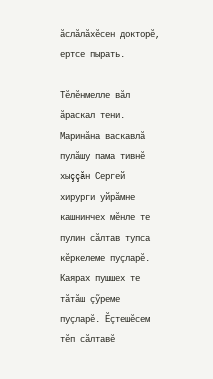ăслăлăхĕсен докторĕ, ертсе пырать.

Тĕлĕнмелле вăл ăраскал тени. Маринăна васкавлă пулăшу пама тивнĕ хыççăн Сергей хирурги уйрăмне кашнинчех мĕнле те пулин сăлтав тупса кĕркелеме пуçларĕ. Каярах пушшех те тăтăш çỹреме пуçларĕ. Ĕçтешĕсем тĕп сăлтавĕ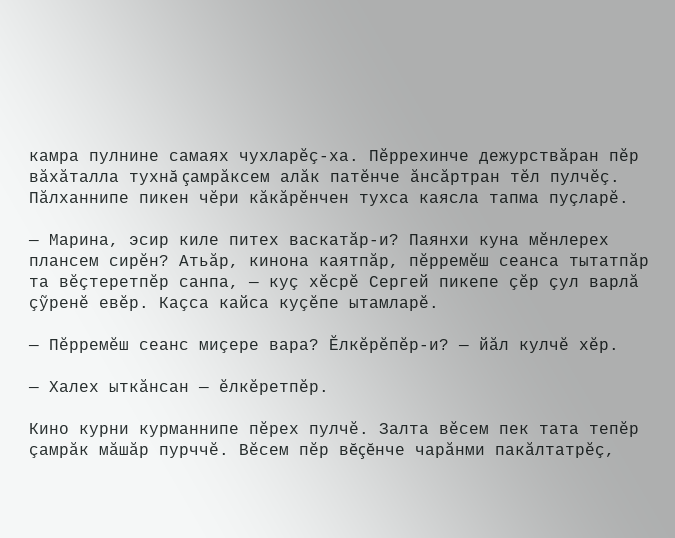камра пулнине самаях чухларĕç-ха. Пĕррехинче дежурствăран пĕр вăхăталла тухнă çамрăксем алăк патĕнче ăнсăртран тĕл пулчĕç. Пăлханнипе пикен чĕри кăкăрĕнчен тухса каясла тапма пуçларĕ.

— Марина, эсир киле питех васкатăр-и? Паянхи куна мĕнлерех плансем сирĕн? Атьăр, кинона каятпăр, пĕрремĕш сеанса тытатпăр та вĕçтеретпĕр санпа, — куç хĕсрĕ Сергей пикепе çĕр çул варлă çỹренĕ евĕр. Каçса кайса куçĕпе ытамларĕ.

— Пĕрремĕш сеанс миçере вара? Ĕлкĕрĕпĕр-и? — йăл кулчĕ хĕр.

— Халех ыткăнсан — ĕлкĕретпĕр.

Кино курни курманнипе пĕрех пулчĕ. Залта вĕсем пек тата тепĕр çамрăк мăшăр пурччĕ. Вĕсем пĕр вĕçĕнче чарăнми пакăлтатрĕç,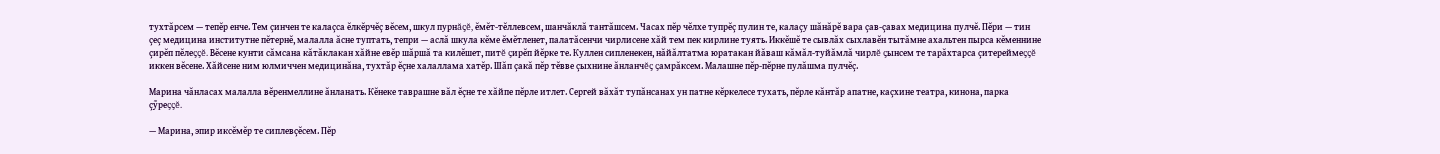тухтăрсем — тепĕр енче. Тем çинчен те калаçса ĕлкĕрчĕç вĕсем, шкул пурнăçĕ, ĕмĕт-тĕллевсем, шанчăклă тантăшсем. Часах пĕр чĕлхе тупрĕç пулин те, калаçу шăнăрĕ вара çав-çавах медицина пулчĕ. Пĕри — тин çеç медицина институтне пĕтернĕ, малалла ăсне туптать, тепри — аслă шкула кĕме ĕмĕтленет, палатăсенчи чирлисене хăй тем пек кирлине туять. Иккĕшĕ те сывлăх сыхлавĕн тытăмне ахальтен пырса кĕменнине çирĕп пĕлеççĕ. Вĕсене кунти сăмсана кăтăклакан хăйне евĕр шăршă та килĕшет, питĕ çирĕп йĕрке те. Куллен сипленекен, нăйăлтатма юратакан йăваш кăмăл-туйăмлă чирлĕ çынсем те тарăхтарса çитереймеççĕ иккен вĕсене. Хăйсене ним юлмиччен медицинăна, тухтăр ĕçне халаллама хатĕр. Шăп çакă пĕр тĕвве çыхнине ăнланчĕç çамрăксем. Малашне пĕр-пĕрне пулăшма пулчĕç.

Марина чăнласах малалла вĕренмеллине ăнланать. Кĕнеке таврашне вăл ĕçне те хăйпе пĕрле итлет. Сергей вăхăт тупăнсанах ун патне кĕркелесе тухать, пĕрле кăнтăр апатне, каçхине театра, кинона, парка çỹреççĕ.

— Марина, эпир иксĕмĕр те сиплевçĕсем. Пĕр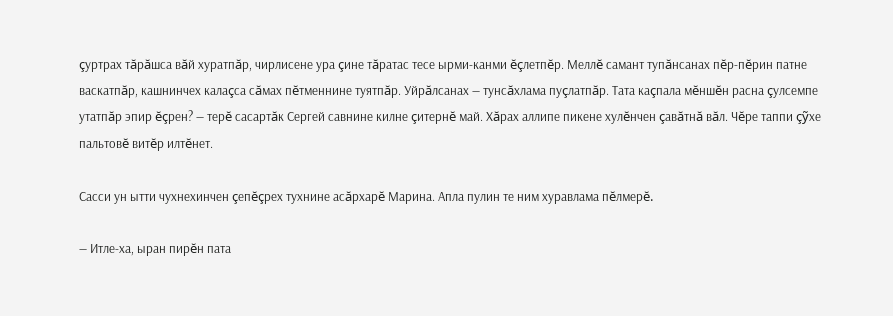çуртрах тăрăшса вăй хуратпăр, чирлисене ура çине тăратас тесе ырми-канми ĕçлетпĕр. Меллĕ самант тупăнсанах пĕр-пĕрин патне васкатпăр, кашнинчех калаçса сăмах пĕтменнине туятпăр. Уйрăлсанах — тунсăхлама пуçлатпăр. Тата каçпала мĕншĕн расна çулсемпе утатпăр эпир ĕçрен? — терĕ сасартăк Сергей савнине килне çитернĕ май. Хăрах аллипе пикене хулĕнчен çавăтнă вăл. Чĕре таппи çỹхе пальтовĕ витĕр илтĕнет.

Сасси ун ытти чухнехинчен çепĕçрех тухнине асăрхарĕ Марина. Апла пулин те ним хуравлама пĕлмерĕ.

— Итле-ха, ыран пирĕн пата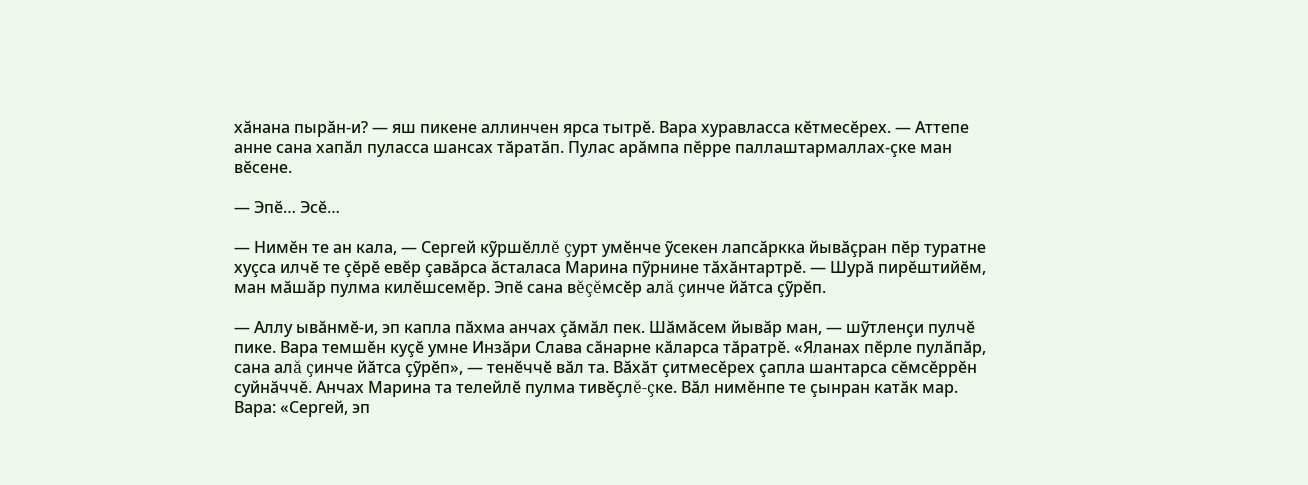хăнана пырăн-и? — яш пикене аллинчен ярса тытрĕ. Вара хуравласса кĕтмесĕрех. — Аттепе анне сана хапăл пуласса шансах тăратăп. Пулас арăмпа пĕрре паллаштармаллах-çке ман вĕсене.

— Эпĕ… Эсĕ…

— Нимĕн те ан кала, — Сергей кỹршĕллĕ çурт умĕнче ỹсекен лапсăркка йывăçран пĕр туратне хуçса илчĕ те çĕрĕ евĕр çавăрса ăсталаса Марина пỹрнине тăхăнтартрĕ. — Шурă пирĕштийĕм, ман мăшăр пулма килĕшсемĕр. Эпĕ сана вĕçĕмсĕр алă çинче йăтса çỹрĕп.

— Аллу ывăнмĕ-и, эп капла пăхма анчах çăмăл пек. Шăмăсем йывăр ман, — шỹтленçи пулчĕ пике. Вара темшĕн куçĕ умне Инзăри Слава сăнарне кăларса тăратрĕ. «Яланах пĕрле пулăпăр, сана алă çинче йăтса çỹрĕп», — тенĕччĕ вăл та. Вăхăт çитмесĕрех çапла шантарса сĕмсĕррĕн суйнăччĕ. Анчах Марина та телейлĕ пулма тивĕçлĕ-çке. Вăл нимĕнпе те çынран катăк мар. Вара: «Сергей, эп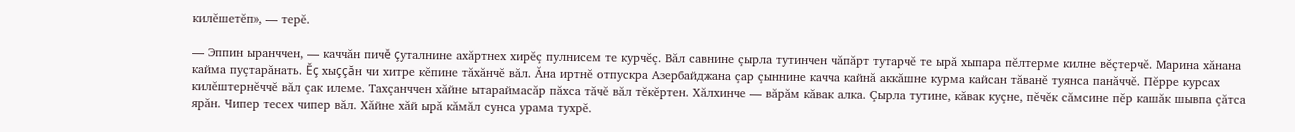килĕшетĕп», — терĕ.

— Эппин ыранччен, — каччăн пичĕ çуталнине ахăртнех хирĕç пулнисем те курчĕç. Вăл савнине çырла тутинчен чăпăрт тутарчĕ те ырă хыпара пĕлтерме килне вĕçтерчĕ. Марина хăнана кайма пуçтарăнать. Ĕç хыççăн чи хитре кĕпине тăхăнчĕ вăл. Ăна иртнĕ отпускра Азербайджана çар çыннине качча кайнă аккăшне курма кайсан тăванĕ туянса панăччĕ. Пĕрре курсах килĕштернĕччĕ вăл çак илеме. Тахçанччен хăйне ытараймасăр пăхса тăчĕ вăл тĕкĕртен. Хăлхинче — вăрăм кăвак алка. Çырла тутине, кăвак куçне, пĕчĕк сăмсине пĕр кашăк шывпа çăтса ярăн. Чипер тесех чипер вăл. Хăйне хăй ырă кăмăл сунса урама тухрĕ.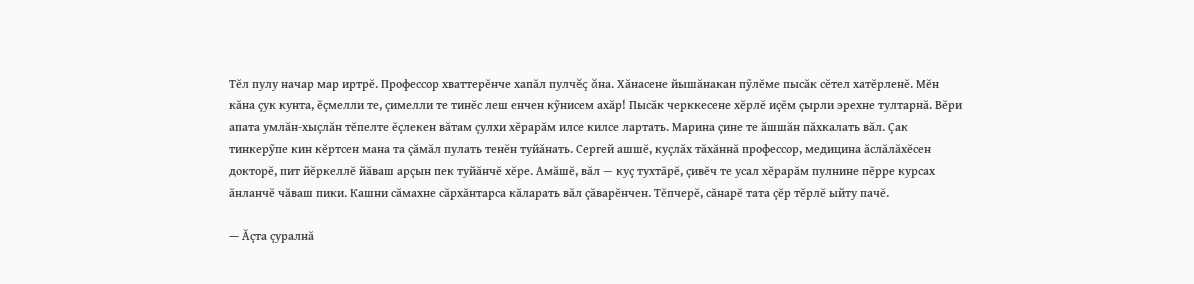Тĕл пулу начар мар иртрĕ. Профессор хваттерĕнче хапăл пулчĕç ăна. Хăнасене йышăнакан пỹлĕме пысăк сĕтел хатĕрленĕ. Мĕн кăна çук кунта, ĕçмелли те, çимелли те тинĕс леш енчен кỹнисем ахăр! Пысăк черккесене хĕрлĕ иçĕм çырли эрехне тултарнă. Вĕри апата умлăн-хыçлăн тĕпелте ĕçлекен вăтам çулхи хĕрарăм илсе килсе лартать. Марина çине те ăшшăн пăхкалать вăл. Çак тинкерỹпе кин кĕртсен мана та çăмăл пулать тенĕн туйăнать. Сергей ашшĕ, куçлăх тăхăннă профессор, медицина ăслăлăхĕсен докторĕ, пит йĕркеллĕ йăваш арçын пек туйăнчĕ хĕре. Амăшĕ, вăл — куç тухтăрĕ, çивĕч те усал хĕрарăм пулнине пĕрре курсах ăнланчĕ чăваш пики. Кашни сăмахне сăрхăнтарса кăларать вăл çăварĕнчен. Тĕпчерĕ, сăнарĕ тата çĕр тĕрлĕ ыйту пачĕ.

— Ăçта çуралнă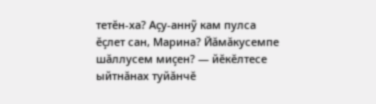тетĕн-ха? Аçу-аннỹ кам пулса ĕçлет сан, Марина? Йăмăкусемпе шăллусем миçен? — йĕкĕлтесе ыйтнăнах туйăнчĕ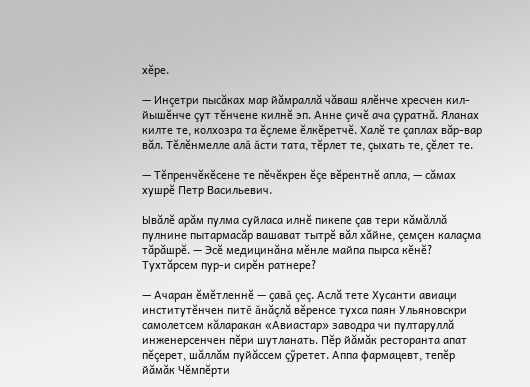хĕре.

— Инçетри пысăках мар йăмраллă чăваш ялĕнче хресчен кил-йышĕнче çут тĕнчене килнĕ эп. Анне çичĕ ача çуратнă. Яланах килте те, колхозра та ĕçлеме ĕлкĕретчĕ. Халĕ те çаплах вăр-вар вăл. Тĕлĕнмелле алă ăсти тата, тĕрлет те, çыхать те, çĕлет те.

— Тĕпренчĕкĕсене те пĕчĕкрен ĕçе вĕрентнĕ апла, — сăмах хушрĕ Петр Васильевич.

Ывăлĕ арăм пулма суйласа илнĕ пикепе çав тери кăмăллă пулнине пытармасăр вашават тытрĕ вăл хăйне, çемçен калаçма тăрăшрĕ. — Эсĕ медицинăна мĕнле майпа пырса кĕнĕ? Тухтăрсем пур-и сирĕн ратнере?

— Ачаран ĕмĕтленнĕ — çавă çеç. Аслă тете Хусанти авиаци институтĕнчен питĕ ăнăçлă вĕренсе тухса паян Ульяновскри самолетсем кăларакан «Авиастар» заводра чи пултаруллă инженерсенчен пĕри шутланать. Пĕр йăмăк ресторанта апат пĕçерет, шăллăм пуйăссем çỹретет. Аппа фармацевт, тепĕр йăмăк Чĕмпĕрти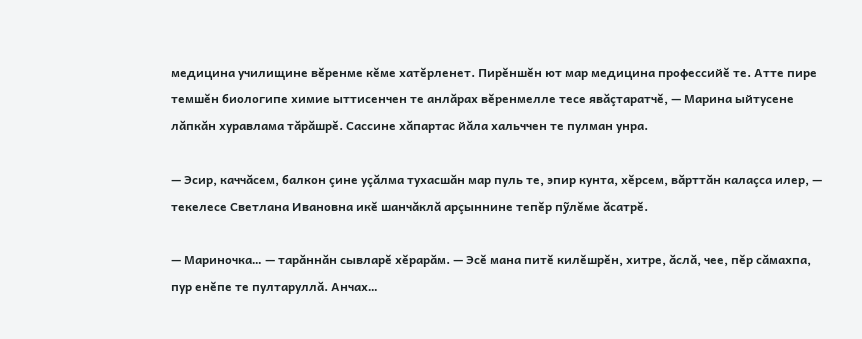медицина училищине вĕренме кĕме хатĕрленет. Пирĕншĕн ют мар медицина профессийĕ те. Атте пире темшĕн биологипе химие ыттисенчен те анлăрах вĕренмелле тесе явăçтаратчĕ, — Марина ыйтусене лăпкăн хуравлама тăрăшрĕ. Сассине хăпартас йăла хальччен те пулман унра.

— Эсир, каччăсем, балкон çине уçăлма тухасшăн мар пуль те, эпир кунта, хĕрсем, вăрттăн калаçса илер, — текелесе Светлана Ивановна икĕ шанчăклă арçыннине тепĕр пỹлĕме ăсатрĕ.

— Мариночка… — тарăннăн сывларĕ хĕрарăм. — Эсĕ мана питĕ килĕшрĕн, хитре, ăслă, чее, пĕр сăмахпа, пур енĕпе те пултаруллă. Анчах…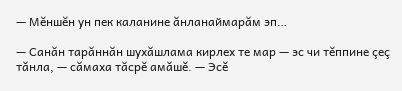— Мĕншĕн ун пек каланине ăнланаймарăм эп…

— Санăн тарăннăн шухăшлама кирлех те мар — эс чи тĕппине çеç тăнла, — сăмаха тăсрĕ амăшĕ. — Эсĕ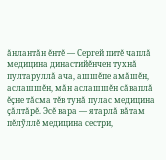ăнлантăн ĕнтĕ — Сергей питĕ чаплă медицина династийĕнчен тухнă пултаруллă ача, ашшĕпе амăшĕн, аслашшĕн, мăн аслашшĕн сăваплă ĕçне тăсма тĕв тунă пулас медицина çăлтăрĕ. Эсĕ вара — ятарлă вăтам пĕлỹллĕ медицина сестри,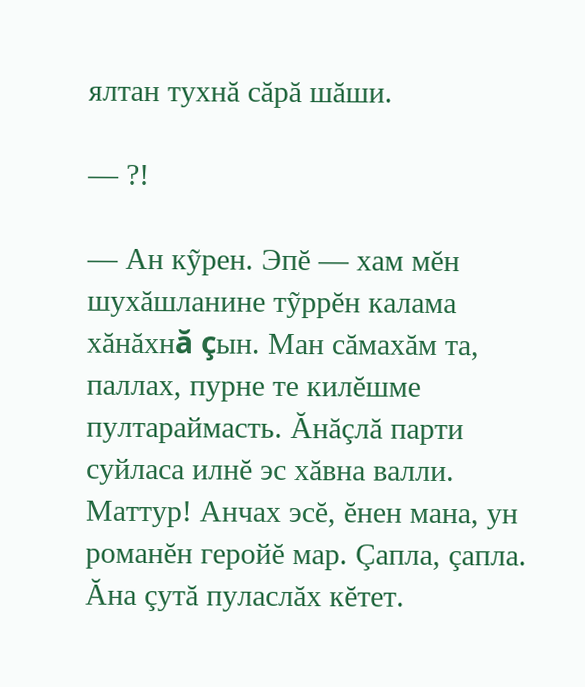ялтан тухнă сăрă шăши.

— ?!

— Ан кỹрен. Эпĕ — хам мĕн шухăшланине тỹррĕн калама хăнăхнă çын. Ман сăмахăм та, паллах, пурне те килĕшме пултараймасть. Ăнăçлă парти суйласа илнĕ эс хăвна валли. Маттур! Анчах эсĕ, ĕнен мана, ун романĕн геройĕ мар. Çапла, çапла. Ăна çутă пуласлăх кĕтет.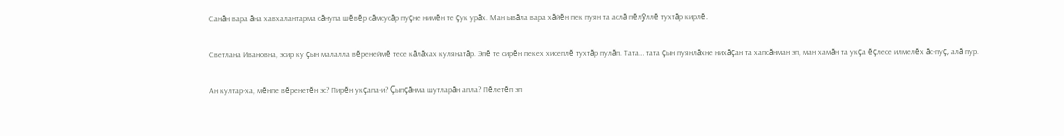Санăн вара ăна хавхалантарма сăнупа шĕвĕр сăмсусăр пуçне нимĕн те çук урăх. Ман ывăла вара хăйĕн пек пуян та аслă пĕлỹллĕ тухтăр кирлĕ.

Светлана Ивановна, эсир ку çын малалла вĕренеймĕ тесе кăлăхах кулянатăр. Эпĕ те сирĕн пекех хисеплĕ тухтăр пулăп. Тата… тата çын пуянлăхне нихăçан та хапсăнман эп, ман хамăн та укçа ĕçлесе илмелĕх ăс-пуç, алă пур.

Ан култар-ха, мĕнпе вĕренетĕн эс? Пирĕн укçапа-и? Çыпçăнма шутларăн апла? Пĕлетĕп эп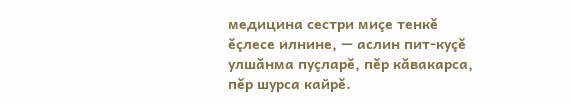медицина сестри миçе тенкĕ ĕçлесе илнине, — аслин пит-куçĕ улшăнма пуçларĕ, пĕр кăвакарса, пĕр шурса кайрĕ.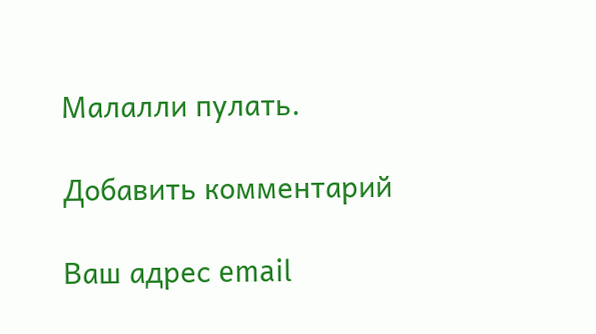Малалли пулать.

Добавить комментарий

Ваш адрес email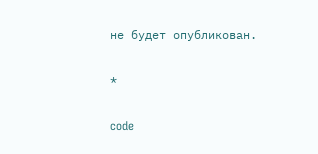не будет опубликован.

*

code